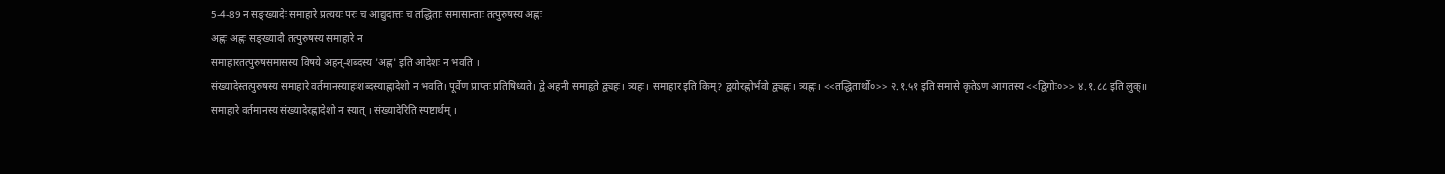5-4-89 न सङ्ख्यादेः समाहारे प्रत्ययः परः च आद्युदात्तः च तद्धिताः समासान्ताः तत्पुरुषस्य अह्नः
अह्नः अह्नः सङ्ख्यादौ तत्पुरुषस्य समाहारे न
समाहारतत्पुरुषसमासस्य विषये अहन्-शब्दस्य 'अह्न' इति आदेशः न भवति ।
संख्यादेस्तत्पुरुषस्य समाहारे वर्तमानस्याहःशब्दस्याह्नादेशो न भवति। पूर्वेण प्राप्तः प्रतिषिध्यते। द्वे अहनी समाहृते द्व्यहः। त्र्यहः। समाहार इति किम्? द्वयोरह्नोर्भवो द्व्यह्नः। त्र्यह्नः। <<तद्धितार्थो०>> २.१.५१ इति समासे कृतेऽण आगतस्य <<द्विगोः०>> ४.१.८८ इति लुक्॥
समाहारे वर्तमानस्य संख्यादेरह्नादेशो न स्यात् । संख्यादेरिति स्पष्टार्थम् ।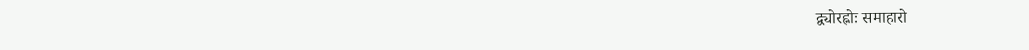द्व्योरह्नोः समाहारो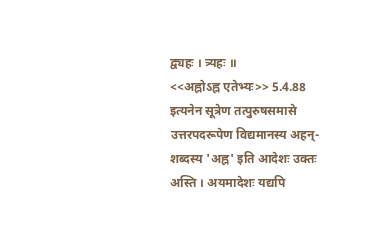द्व्यहः । त्र्यहः ॥
<<अह्नोऽह्न एतेभ्यः>> 5.4.88 इत्यनेन सूत्रेण तत्पुरुषसमासे उत्तरपदरूपेण विद्यमानस्य अहन्-शब्दस्य 'अह्न' इति आदेशः उक्तः अस्ति । अयमादेशः यद्यपि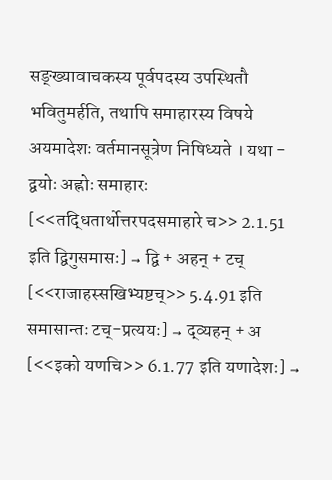सङ्ख्यावाचकस्य पूर्वपदस्य उपस्थितौ भवितुमर्हति, तथापि समाहारस्य विषये अयमादेशः वर्तमानसूत्रेण निषिध्यते । यथा - द्वयोः अह्नोः समाहारः [<<तद्धितार्थोत्तरपदसमाहारे च>> 2.1.51 इति द्विगुसमासः] → द्वि + अहन् + टच् [<<राजाहस्सखिभ्यष्टच्>> 5.4.91 इति समासान्तः टच्-प्रत्ययः] → द्व्यहन् + अ [<<इको यणचि>> 6.1.77 इति यणादेशः] →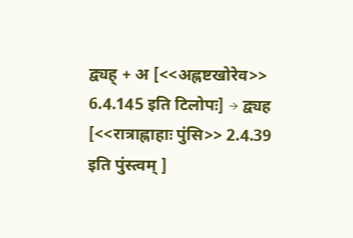द्व्यह् + अ [<<अह्नष्टखोरेव>> 6.4.145 इति टिलोपः] → द्व्यह [<<रात्राह्नाहाः पुंसि>> 2.4.39 इति पुंस्त्वम् ]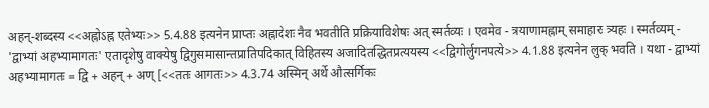अहन्-शब्दस्य <<अह्नोऽह्न एतेभ्यः>> 5.4.88 इत्यनेन प्राप्तः अह्नादेशः नैव भवतीति प्रक्रियाविशेषः अत् स्मर्तव्यः । एवमेव - त्रयाणामह्नाम् समाहारः त्र्यहः । स्मर्तव्यम् - 'द्वाभ्यां अहभ्यामागतः' एतादृशेषु वाक्येषु द्विगुसमासान्तप्रातिपदिकात् विहितस्य अजादितद्धितप्रत्ययस्य <<द्विगोर्लुगनपत्ये>> 4.1.88 इत्यनेन लुक् भवति । यथा - द्वाभ्यां अहभ्यामागतः = द्वि + अहन् + अण् [<<ततः आगतः>> 4.3.74 अस्मिन् अर्थे औत्सर्गिकः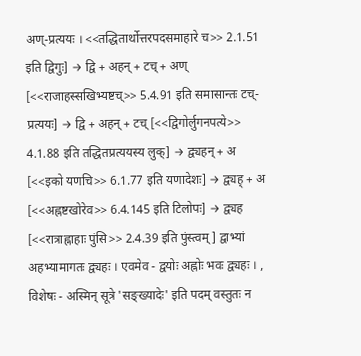अण्-प्रत्ययः । <<तद्धितार्थोत्तरपदसमाहारे च>> 2.1.51 इति द्विगुः] → द्वि + अहन् + टच् + अण् [<<राजाहस्सखिभ्यष्टच्>> 5.4.91 इति समासान्तः टच्-प्रत्ययः] → द्वि + अहन् + टच् [<<द्विगोर्लुगनपत्ये>> 4.1.88 इति तद्धितप्रत्ययस्य लुक्] → द्व्यहन् + अ [<<इको यणचि>> 6.1.77 इति यणादेशः] → द्व्यह् + अ [<<अह्नष्टखोरेव>> 6.4.145 इति टिलोपः] → द्व्यह [<<रात्राह्नाहाः पुंसि>> 2.4.39 इति पुंस्त्वम् ] द्वाभ्यां अहभ्यामागतः द्व्यहः । एवमेव - द्वयोः अह्नोः भवः द्व्यहः । , विशेषः - अस्मिन् सूत्रे 'सङ्ख्यादेः' इति पदम् वस्तुतः न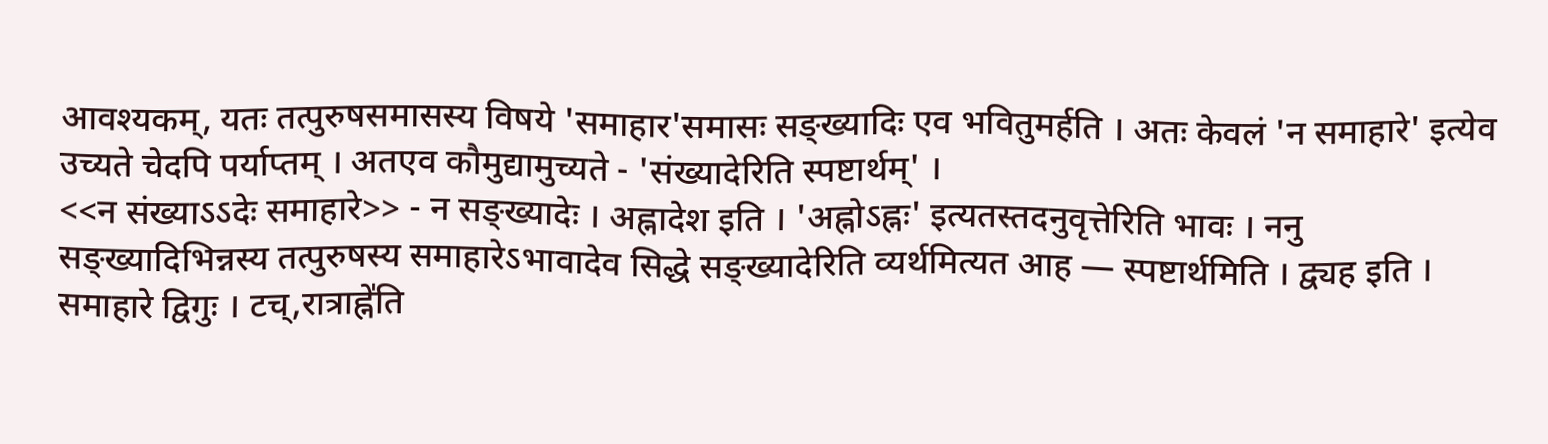आवश्यकम्, यतः तत्पुरुषसमासस्य विषये 'समाहार'समासः सङ्ख्यादिः एव भवितुमर्हति । अतः केवलं 'न समाहारे' इत्येव उच्यते चेदपि पर्याप्तम् । अतएव कौमुद्यामुच्यते - 'संख्यादेरिति स्पष्टार्थम्' ।
<<न संख्याऽऽदेः समाहारे>> - न सङ्ख्यादेः । अह्नादेश इति । 'अह्नोऽह्नः' इत्यतस्तदनुवृत्तेरिति भावः । ननु सङ्ख्यादिभिन्नस्य तत्पुरुषस्य समाहारेऽभावादेव सिद्धे सङ्ख्यादेरिति व्यर्थमित्यत आह — स्पष्टार्थमिति । द्व्यह इति । समाहारे द्विगुः । टच्,रात्राह्ने॑ति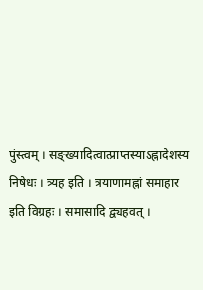पुंस्त्वम् । सङ्ख्यादित्वात्प्राप्तस्याऽह्नादेशस्य निषेधः । त्र्यह इति । त्रयाणामह्नां समाहार इति विग्रहः । समासादि द्व्यहवत् ।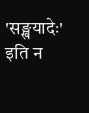'सङ्खयादेः' इति न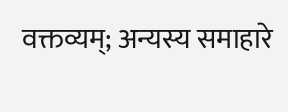वक्तव्यम्; अन्यस्य समाहारे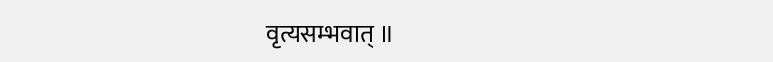वृत्यसम्भवात् ॥